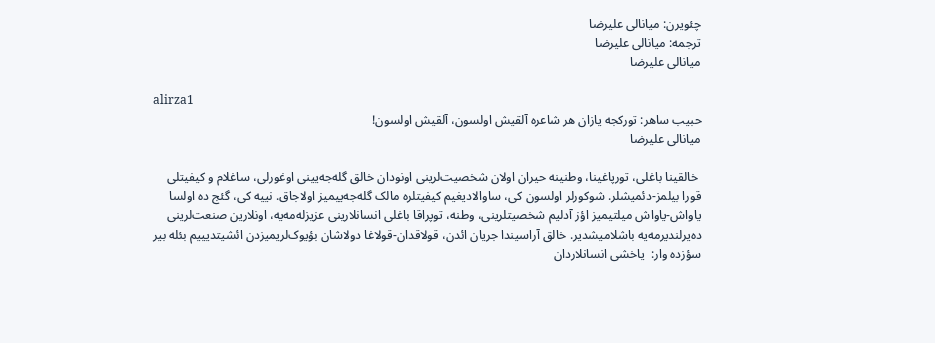چئویرن: میانالی علیرضا
ترجمه: میانالی علیرضا
میانالی علیرضا

alirza1
حبیب ساهر: تورکجه یازان هر شاعره آلقیش اولسون، آلقیش اولسون!
میانالی علیرضا

 خالقینا باغلی، تورپاغینا، وطنینه حیران اولان شخصیت‌لرینی اونودان خالق گله‌جه‌یینی اوغورلی، ساغلام و کیفیتلی قورا بیلمز-دئمیشلر. شوکورلر اولسون کی، ساوالادیغیم کیفیتلره مالک گله‌جه‌ییمیز اولاجاق. نییه کی، گئج ده اولسا یاواش-یاواش میلتیمیز اؤز آدلیم شخصیتلرینی، وطنه، توپراقا باغلی انسانلارینی عزیزله‌مه‌یه، اونلارین صنعت‌لرینی‌ ده‌یرلندیر‌مه‌یه باشلامیشدیر. خالق آراسیندا جریان ائدن، قولاقدان-قولاغا دولاشان بؤیوک‌لریمیزدن ائشیتدیییم بئله بیر سؤزده وار:  یاخشی انسانلاردان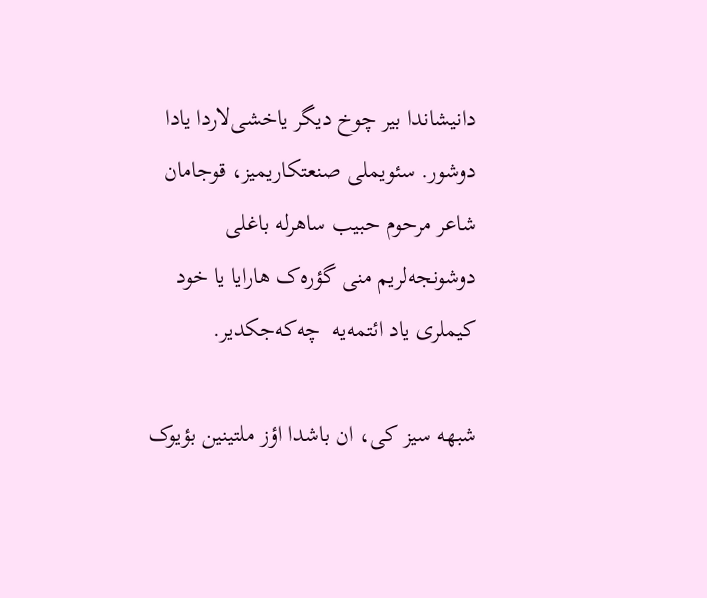دانیشاندا بیر چوخ دیگر یاخشی‌لاردا یادا دوشور. سئویملی صنعتکاریمیز، قوجامان شاعر مرحوم حبیب ساهرله باغلی دوشونجه‌لریم منی گؤره‌ک هارایا یا خود کیملری یاد ائتمه‌یه  چه‌که‌جکدیر.

شبهه سیز کی، ان باشدا اؤز ملتینین بؤیوک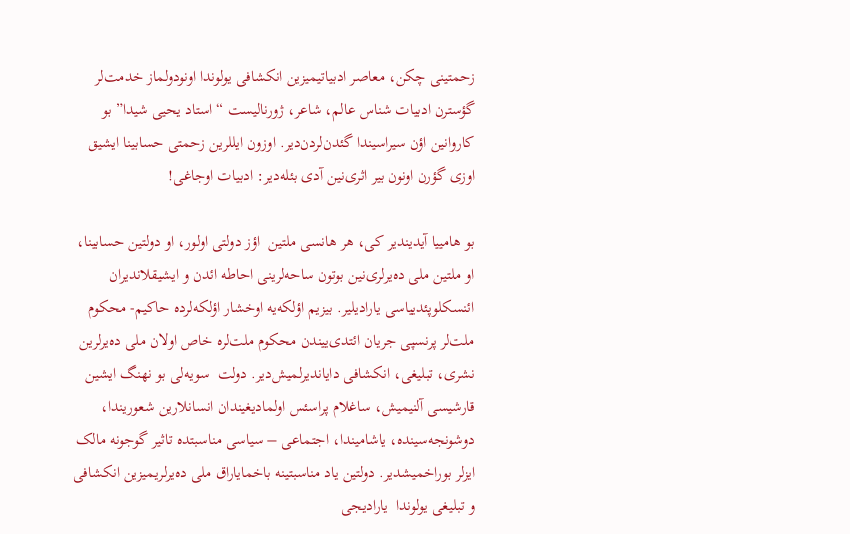زحمتینی چکن، معاصر ادبیاتیمیزین انکشافی یولوندا اونودولماز خدمت‌لر گؤسترن ادبیات شناس عالم، شاعر، ژورنالیست “استاد یحیی شیدا” بو کاروانین اؤن سیراسیندا گئدن‌لردن‌دیر. اوزون ایللرین زحمتی حسابینا ایشیق اوزی گؤرن اونون بیر اثری‌نین آدی بئله‌دیر: ادبیات اوجاغی!

بو هامییا آیدیندیر کی، هر هانسی ملتین  اؤز دولتی اولور، او دولتین حسابینا، او ملتین ملی ده‌یرلری‌نین بوتون ساحه‌لرینی احاطه ائدن و ایشیقلاندیران ائنسکلوپئدییاسی یارادیلیر. بیزیم اؤلکه‌یه اوخشار اؤلکه‌لرده حاکیم- محکوم ملت‌لر پرنسپی جریان ائتدی‌ییندن محکوم ملت‌لره خاص اولان ملی ده‌یرلرین نشری، تبلیغی، انکشافی دایاندیرلمیش‌دیر. دولت  سویه‌لی بو نهنگ ایشین قارشیسی آلنیمیش، ساغلام پراسئس اولمادیغیندان انسانلارین شعوریندا، دوشونجه‌سینده، یاشامیندا، اجتماعی – سیاسی مناسبتده تاثیر گوجونه مالک ایزلر بوراخمیشدیر. دولتین یاد مناسبتینه باخمایاراق ملی ده‌یرلریمیزین انکشافی و تبلیغی یولوندا  یارادیجی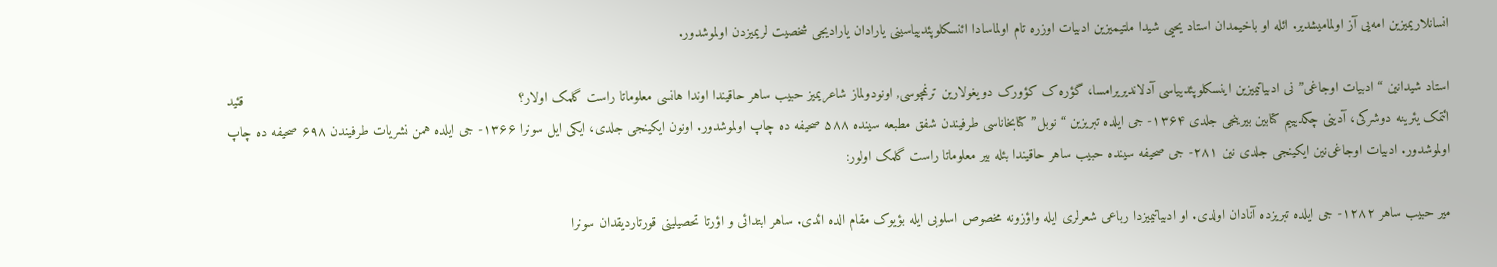انسانلاریمیزین امه‌یی آز اولمامیشدیر. ائله او باخیمدان استاد یحیی شیدا ملتیمیزین ادبیات اوزره تام اولماسادا ائنسکلوپئدییاسینی یارادان یارادیجی شخصیت لریمیزدن اولموشدور.

استاد شیدانین “ادبیات اوجاغی” نی ادبیاتیمیزین اینسکلوپئدییاسی آدلاندیریرامسا، گؤره ک کؤورک دویغولارین ترنمچوسی, اونودولماز شاعریمیز حبیب ساهر حاقیندا اوندا هانسی معلوماتا راست گلمک اولار؟                                                                   قئید ائتمک یئرینه دوشرکی، آدینی چکدیییم کتابین بیرینجی جلدی ۱۳۶۴- جی ایلده تبریزین “نوبل” کتابخاناسی طرفیندن شفق مطبعه سینده ۵۸۸ صحیفه ده چاپ اولموشدور. اونون ایکینجی جلدی، ایکی ایل سونرا ۱۳۶۶- جی ایلده همن نشریات طرفیندن ۶۹۸ صحیفه ده چاپ اولموشدور. ادبیات اوجاغی‌نین ایکینجی جلدی نین ۲۸۱- جی صحیفه سینده حبیب ساهر حاقیندا بئله بیر معلوماتا راست گلمک اولور:

میر حبیب ساهر ۱۲۸۲- جی ایلده تبریزده آنادان اولدی. او ادبیاتیمیزدا رباعی شعرلری ایله واؤزونه مخصوص اسلوبی ایله بؤیوک مقام الده ائدی. ساهر ابتدائی و اؤرتا تحصیلینی قورتاردیقدان سونرا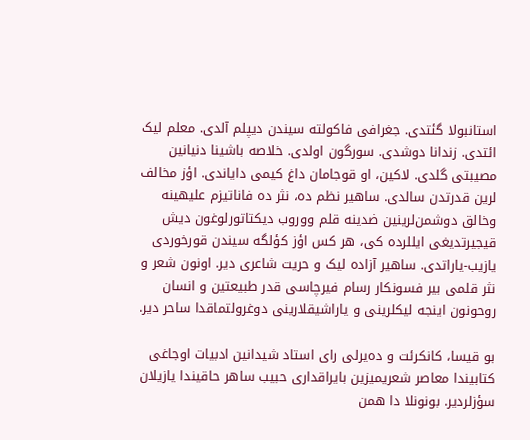استانبولا گئتدی. جغرافی فاکولته سیندن دیپلم آلدی. معلم لیک ائتدی. زندانا دوشدی. سورگون اولدی. خلاصه باشینا دنیانین مصیبتی گلدی. لاکین، او قوجامان داغ کیمی دایاندی. اؤز مخالف لرین قدرتدن سالدی. ساهیر نظم ده، نثر ده فاناتیزم علیهینه وخالق دوشمن‌لرینین ضدینه قلم ووروب دیکتاتورلوغون دیش قیجیرتدیغی ایللرده کی، هر کس اؤز کؤلگه سیندن قورخوردی یازیب-یاراتدی. ساهیر آزاده لیک و حریت شاعری دیر. اونون شعر و نثر قلمی بیر فسونکار رسام فیرچاسی قدر طبیعتین و انسان روحونون اینجه لیکلرینی و یاراشیقلارینی دوغرولتماقدا ساحر دیر.

بو قیسا، کانکرئت و ده‌یرلی رای استاد شیدانین ادبیات اوجاغی کتابیندا معاصر شعریمیزین بایراقداری حبیب ساهر حاقیندا یازیلان سؤزلردیر. بونونلا دا همن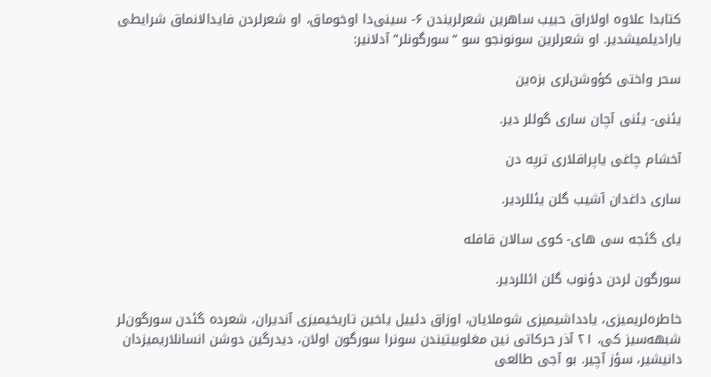کتابدا علاوه اولاراق حبیب ساهرین شعرلریندن ۶- سینی‌دا اوخوماق، او شعرلردن فایدالانماق شرایطی یارادیلمیشدیر. او شعرلرین سونونجو سو “سورگونلر” آدلانیر:

سحر واختی کؤوشن‌لری بزه‌ین

یئنی- یئنی آچان ساری گوللر دیر.

آخشام چاغی یاپراقلاری ترپه دن

ساری داغدان آشیب گلن یئللردیر.

یای گئجه سی های- کوی سالان قافله

سورگون لردن دؤنوب گلن ائللردیر.

خاطره‌لریمیزی، یادداشیمیزی شوملایان، اوزاق دئییل یاخین تاریخیمیزی آندیران، شعرده گئدن سورگون‌لر شبهه‌سیز کی، ۲۱ آذر حرکاتی نین مغلوبیتیندن سونرا سورگون اولان، دیدرگین دوشن انسانلاریمیزدان دانیشیر، سؤز آچیر. بو آجی طالعی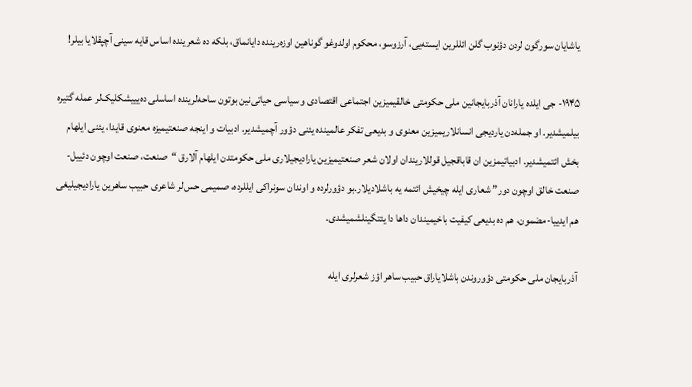یاشایان سورگون لردن دؤنوب گلن ائللرین ایسته‌یی، آرزوسو، محکوم اولدوغو گوناهین اوزه‌رینده دایانماق، بلکه ده شعرینده اساس قایه سینی آچپقلایا بیلر!

۱۹۴۵- جی ایلده یارانان آذربایجانین ملی حکومتی خالقیمیزین اجتماعی اقتصادی و سیاسی حیاتی‌نین بوتون ساحه‌لرینده اساسلی ده‌یییشکلیک‌لر عمله گتیره بیلمیشدیر. او جمله‌دن یاردیجی انسانلاریمیزین معنوی و بدیعی تفکر عالمینده یئنی دؤور آچمیشدیر. ادبیات و اینجه صنعتیمیزه معنوی قایدا، یئنی ایلهام بخش ائتمیشدیر. ادبیاتیمزین ان قاباقجیل قوللاریندان اولان شعر صنعتیمیزین یارادیجیلاری ملی حکومتدن ایلهام آلارق “صنعت، صنعت اوچون دئییل- صنعت خالق اوچون دور” شعاری ایله چیخیش ائتمه یه باشلادیلار.بو دؤورلرده و اوندان سونراکی ایللرده، صمیمی حس‌لر شاعری حبیب ساهرین یارادیجیلیغی هم ایدییا-مضمون، هم ده بدیعی کیفیت باخیمیندان داها دا یئتگینلشمیشدی.

آذربایجان ملی حکومتی دؤوروندن باشلایاراق حبیب ساهر اؤز شعرلری ایله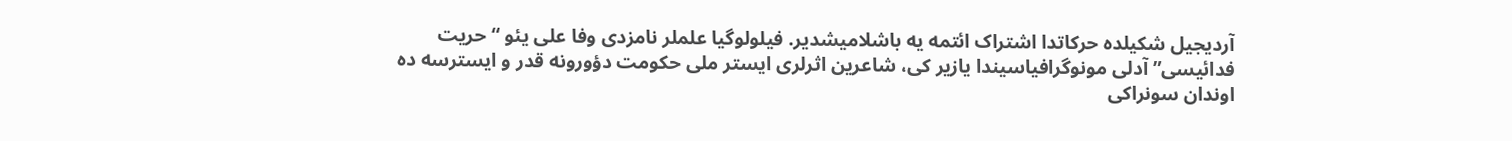آردیجیل شکیلده حرکاتدا اشتراک ائتمه یه باشلامیشدیر. فیلولوگیا علملر نامزدی وفا علی یئو “حریت فدائیسی” آدلی مونوگرافیاسیندا یازیر کی، شاعرین اثرلری ایستر ملی حکومت دؤورونه قدر و ایسترسه ده اوندان سونراکی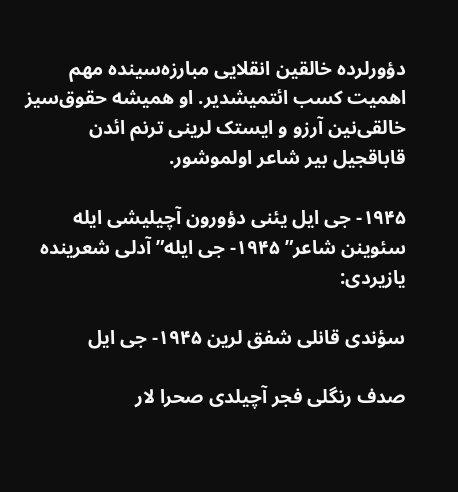دؤورلرده خالقین انقلایی مبارزه‌سینده مهم اهمیت کسب ائتمیشدیر. او همیشه حقوق‌سیز خالقی‌نین آرزو و ایستک لرینی ترنم ائدن قاباقجیل بیر شاعر اولموشور.

۱۹۴۵- جی ایل یئنی دؤورون آچیلیشی ایله سئوینن شاعر” ۱۹۴۵- جی ایله” آدلی شعرینده یازیردی:

سؤندی قانلی شفق لرین ۱۹۴۵- جی ایل

صدف رنگلی فجر آچیلدی صحرا لار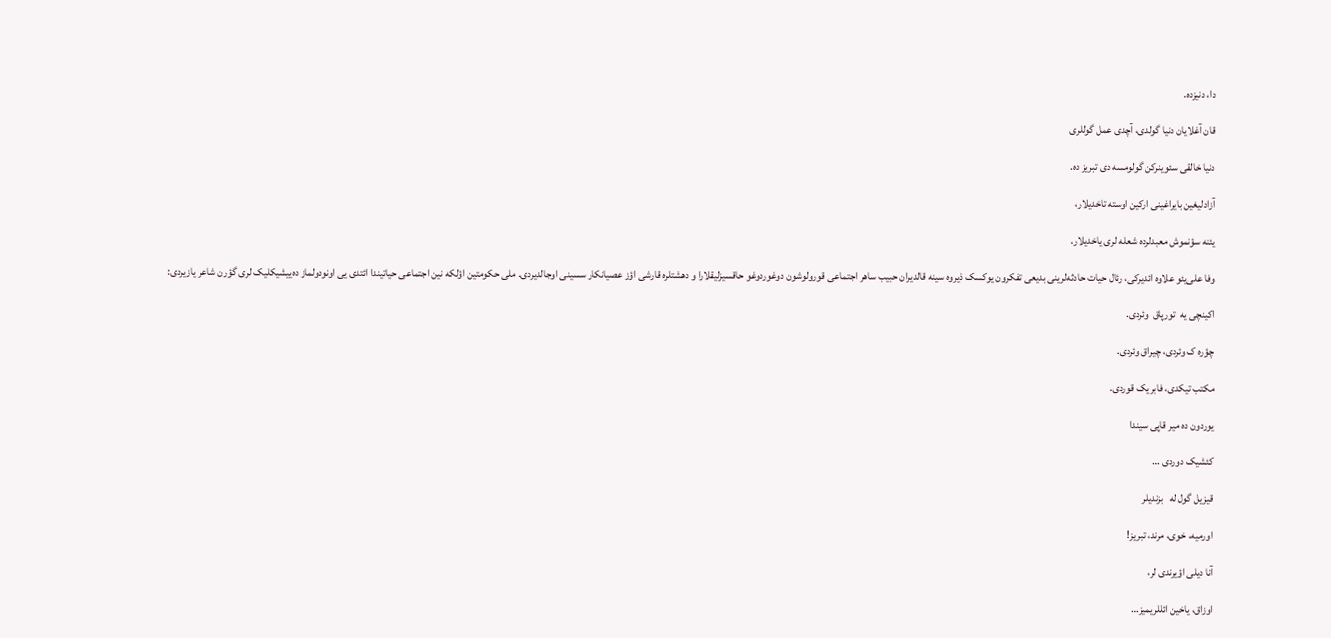دا، دنیزده.

قان آغلایان دنیا گولدی، آچدی عمل گوللری

دنیا خالقی سئوینرکن گولومسه دی تبریز ده.

آزادلیغین بایراغینی ارکین اوسته تاخدیلار،

یئنه سؤنموش معبدلرده شعله لری یاخدیلار.

وفا علی‌یئو علاوه ائدیرکی، رئال حیات حادثه‌لرینی بدیعی تفکرون یوکسک ذیروه سینه قالدیران حبیب ساهر اجتماعی قورولوشون دوغوردوغو حاقسیزلیقلارا و دهشتلره قارشی اؤز عصیانکار سسینی اوجالدیردی. ملی حکومتین اؤلکه نین اجتماعی حیاتیندا ائتدی یی اونودولماز ده‌ییشیکلیک لری گؤرن شاعر یازیردی:

اکینچی یه  تورپاق  وئردی.

چؤره ک وئردی، چیراق وئردی.

مکتب تیکدی، فابریک قوردی.

یوردون ده میر قاپی سیندا

کئشیک دوردی …

قیزیل گول له   بزندیلر

اورمیه، خوی، مرند، تبریز!

آنا دیلی اؤیرندی لر،

اوزاق، یاخین ائللریمیز…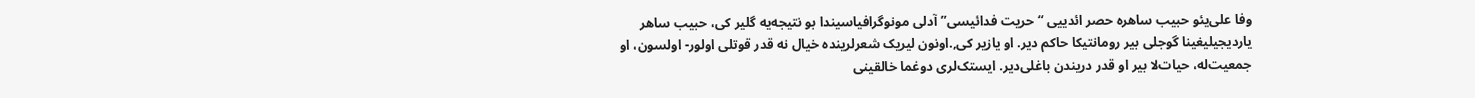وفا علی‌یئو حبیب ساهره حصر ائدییی “حریت فدائیسی” آدلی مونوگرافیاسیندا بو نتیجه‌یه گلیر کی، حبیب ساهر یاردیجیلیغینا گوجلی بیر رومانتیکا حاکم دیر. او یازیر کی,.اونون لیریک شعرلرینده خیال نه قدر قوتلی اولور- اولسون، او جمعیت‌له، حیات‌لا بیر او قدر دریندن باغلی‌دیر. ایستک‌لری دوغما خالقینی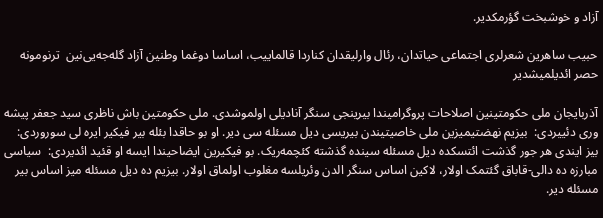آزاد و خوشبخت گؤرمکدیر.

حبیب ساهرین شعرلری اجتماعی حیاتدان، رئال وارلیقدان کناردا قالماییب، اساسا دوغما وطنین آزاد گله‌جه‌یی‌نین  ترنومونه حصر ائدیلمیشدیر

آذربایجان ملی حکومتینین اصلاحات پروگرامیندا بیرینجی سنگر آنادیلی اولموشدی. ملی حکومتین باش ناظری سید جعفر پیشه وری دئییردی:  بیزیم نهضتیمیزین ملی خاصیتیندن بیریسی دیل مسئله سی دیر. او بو حاقدا بئله بیر فیکیر ایره لی سوروردی:  بیز ایندی هر جور گذشت ائتسکده دیل مسئله سینده گذشته کئچمه‌ریک. بو فیکیرین ایضاحیندا ایسه او قئید ائدیردی:  سیاسی مبارزه ده دالی-قاباق گئتمک اولار، لاکین اساس سنگر الدن وئریلسه مغلوب اولماق اولار. بیزیم ده دیل مسئله میز اساس بیر مسئله دیر.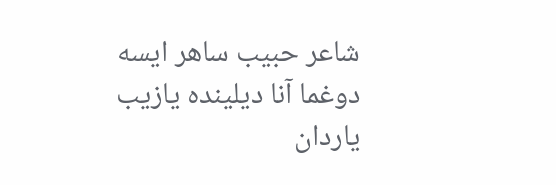شاعر حبیب ساهر ایسه دوغما آنا دیلینده یازیب یاردان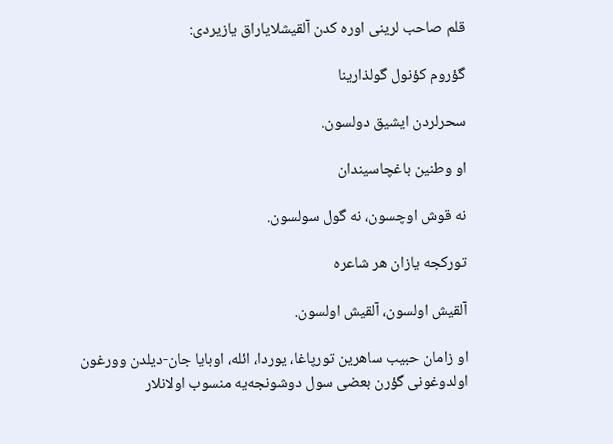قلم صاحب لرینی اوره کدن آلقیشلایاراق یازیردی:

گؤروم کؤنول گولذارینا

سحرلردن ایشیق دولسون.

او وطنین باغچاسیندان

نه قوش اوچسون، نه گول سولسون.

تورکجه یازان هر شاعره

آلقیش اولسون، آلقیش اولسون.

او زامان حبیب ساهرین تورپاغا، یوردا، ائله، اوبایا جان-دیلدن وورغون اولدوغونی گؤرن بعضی سول دوشونجه‌یه منسوب اولانلار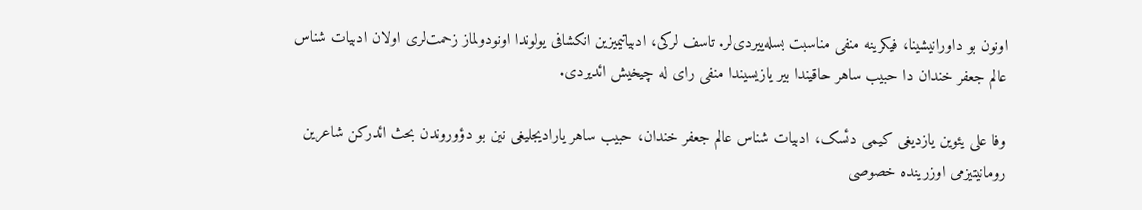اونون بو داورانیشینا، فیکرینه منفی مناسبت بسله‌ییردی‌لر. تاسف لرکی، ادبیاتیمیزین انکشافی یولوندا اونودولماز زحمت‌لری اولان ادبیات شناس عالم جعفر خندان دا حبیب ساهر حاقیندا بیر یازیسیندا منفی رای له چیخیش ائدیردی.

وفا علی یئوین یازدیغی کیمی دئسک، ادبیات شناس عالم جعفر خندان، حبیب ساهر یارادیجلیغی نین بو دؤوروندن بحث ائدرکن شاعرین رومانیتیزمی اوزرینده خصوصی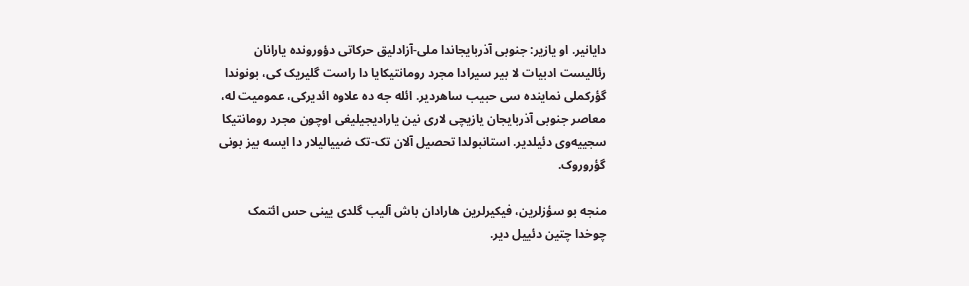دایانیر. او یازیر: جنوبی آذربایجاندا ملی-آزادلیق حرکاتی دؤورونده یارانان رئالیست ادبیات لا بیر سیرادا مجرد رومانتیکایا دا راست گلیریک کی، بونوندا گؤرکملی نماینده سی حبیب ساهردیر. ائله جه ده علاوه ائدیرکی، عمومیت له، معاصر جنوبی آذربایجان یازیچی لاری نین یارادیجیلیغی اوچون مجرد رومانتیکا سجییه‌وی دئیلدیر. استانبولدا تحصیل آلان تک-تک ضییالیلار دا ایسه بیز بونی گؤروروک.

منجه بو سؤزلرین، فیکیرلرین هارادان باش آلیب گلدی یینی حس ائتمک چوخدا چتین دئییل دیر.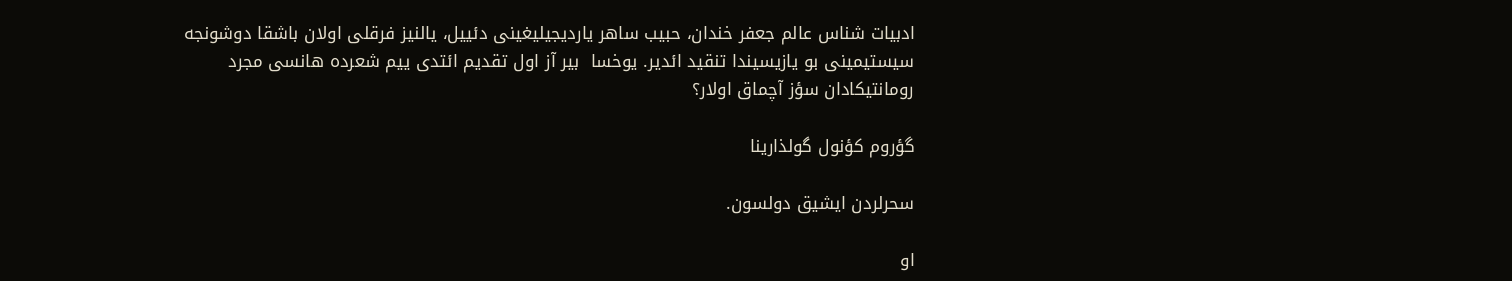ادبیات شناس عالم جعفر خندان، حبیب ساهر یاردیجیلیغینی دئییل، یالنیز فرقلی اولان باشقا دوشونجه سیستیمینی بو یازیسیندا تنقید ائدیر. یوخسا  بیر آز اول تقدیم ائتدی ییم شعرده هانسی مجرد رومانتیکادان سؤز آچماق اولار؟

گؤروم کؤنول گولذارینا

سحرلردن ایشیق دولسون.

او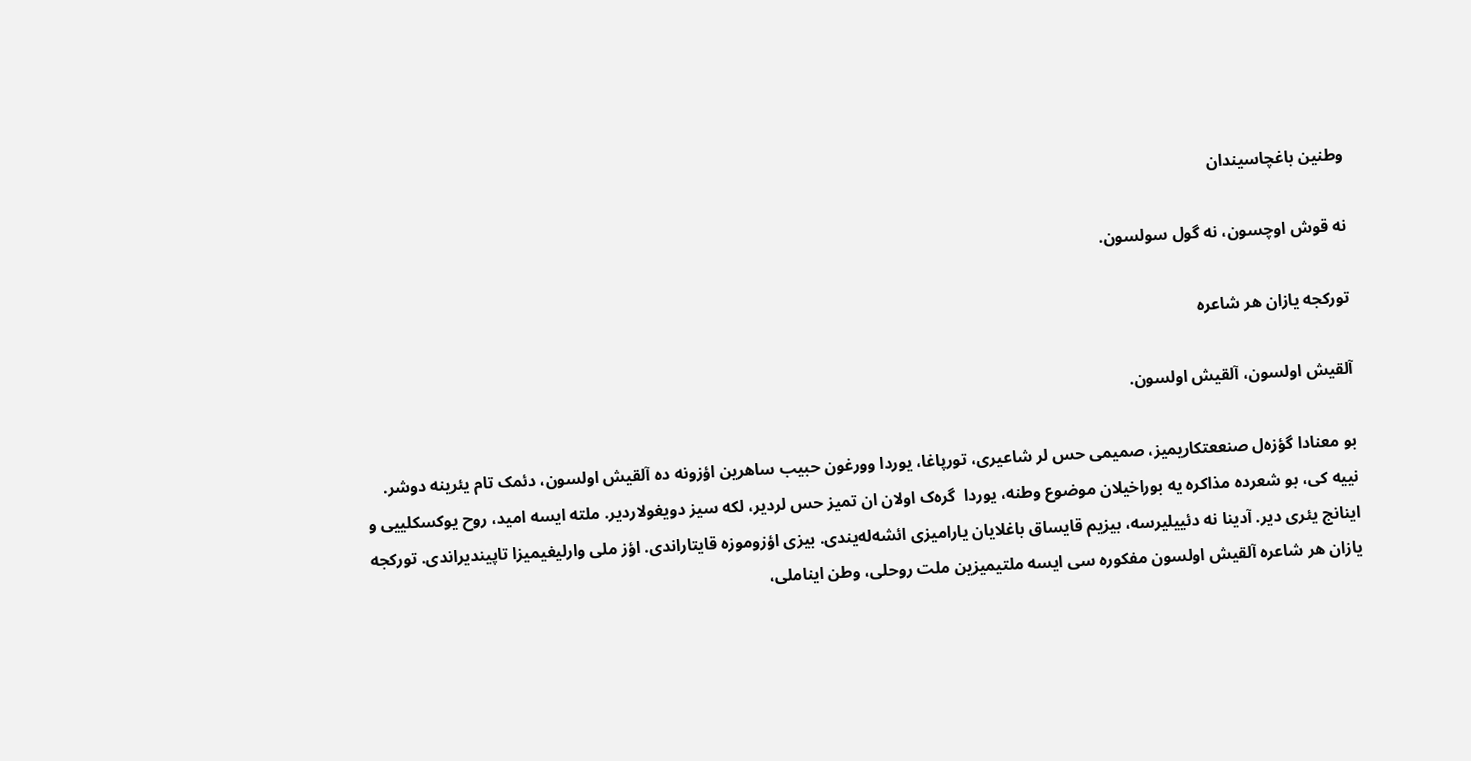وطنین باغچاسیندان

نه قوش اوچسون، نه گول سولسون.

تورکجه یازان هر شاعره

آلقیش اولسون، آلقیش اولسون.

بو معنادا گؤزه‌ل صنععتکاریمیز، صمیمی حس لر شاعیری، تورپاغا، یوردا وورغون حبیب ساهرین اؤزونه ده آلقیش اولسون، دئمک تام یئرینه دوشر. نییه کی، بو شعرده مذاکره یه بوراخیلان موضوع وطنه، یوردا  گره‌ک اولان ان تمیز حس لردیر، لکه سیز دویغولاردیر. ملته ایسه امید، روح یوکسکلییی و اینانج یئری دیر. آدینا نه دئییلیرسه، بیزیم قایساق باغلایان یارامیزی ائشه‌له‌یندی. بیزی اؤزوموزه قایتاراندی. اؤز ملی وارلیغیمیزا تاپیندیراندی. تورکجه یازان هر شاعره آلقیش اولسون مفکوره سی ایسه ملتیمیزین ملت روحلی، وطن ایناملی،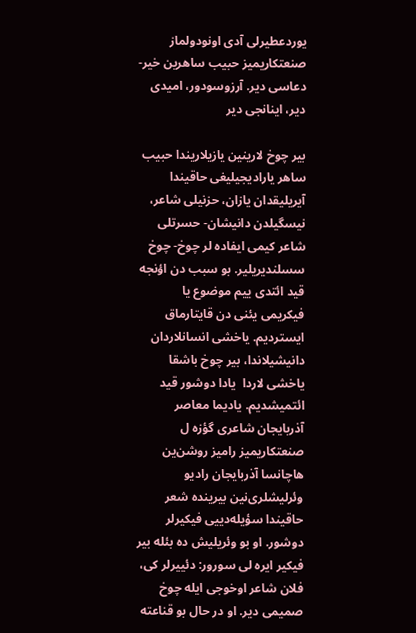یوردعطیرلی آدی اونودولماز صنعتکاریمیز حبیب ساهرین خیر- دعاسی دیر. آرزوسودور، امیدی دیر، اینانجی دیر

بیر چوخ لارینین یازیلاریندا حبیب ساهر یارادیجیلیغی حاقیندا آیریلیقدان یازان، حزنیلی شاعر، نیسگیلدن دانیشان- حسرتلی شاعر کیمی ایفاده لر چوخ- چوخ سسلندیریلیر. بو سبب دن اؤنجه قید ائتدی ییم موضوع یا فیکریمی یئنی دن قایتارماق ایستردیم. یاخشی انسانلاردان دانیشیلاندا، بیر چوخ باشقا یاخشی لاردا  یادا دوشور قید ائتمیشدیم. یادیما معاصر آذربایجان شاعری گؤزه ل صنعتکاریمیز رامیز روشن‌ین هاچانسا آذربایجان رادیو وئرلیشلری‌نین بیرینده شعر حاقیندا سؤیله‌دییی فیکیرلر دوشور. او بو وئریلیش ده بئله بیر فیکیر ایره لی سورور: دئییرلر کی، فلان شاعر اوخوجی ایله چوخ صمیمی دیر. او در حال بو قناعته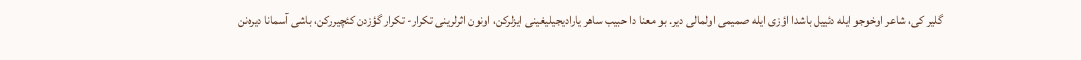گلیر کی، شاعر اوخوجو ایله دئییل باشدا اؤزی ایله صمیمی اولمالی دیر. بو معنا دا حبیب ساهر یارادیجیلیغینی ایزلرکن، اونون اثرلرینی تکرار- تکرار گؤزدن کئچیررکن، باشی آسمانا دیره‌نن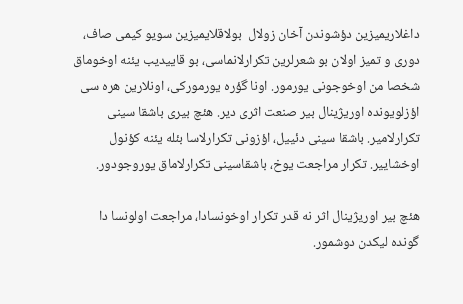داغلاریمیزین دؤشوندن آخان زولال  بولاقلایمیزین سویو کیمی صاف، دوری و تمیز اولان بو شعرلرین تکرارلانماسی، بو قاییدیب یئنه اوخوماق شخصا من اوخوجونی یورمور. اونا گؤره یورمورکی، اونلارین هره سی اؤزلویونده اوریژینال بیر صنعت اثری دیر. هئچ بیری باشقا سینی تکرارلامیر. باشقا سینی دئییل، اؤزونی تکرارلاسا بئله یئنه کؤنول اوخشاییر. تکرار مراجعت یوخ، باشقاسینی تکرارلاماق یوروجودور.

هئچ بیر اوریژینال اثر نه قدر تکرار اوخونسادا، مراجعت اولونسا دا  گونده لیکدن دوشمور.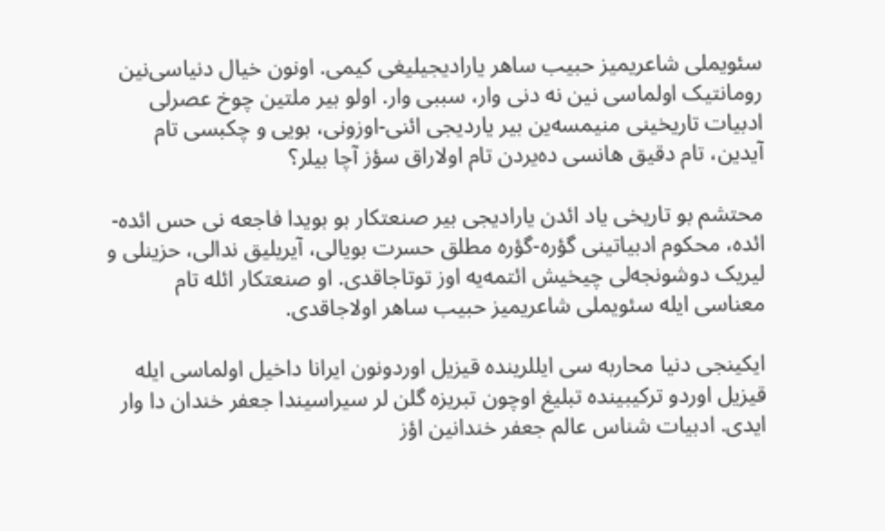سئویملی شاعریمیز حبیب ساهر یارادیجیلیغی کیمی. اونون خیال دنیاسی‌نین رومانتیک اولماسی نین نه دنی وار، سببی وار. اولو بیر ملتین چوخ عصرلی ادبیات تاریخینی منیمسه‌ین بیر یاردیجی ائنی-اوزونی، بویی و چکبسی تام آیدین، تام دقیق هانسی ده‌یردن تام اولاراق سؤز آچا بیلر؟

محتشم بو تاریخی یاد ائدن یارادیجی بیر صنعتکار بو بویدا فاجعه نی حس ائده- ائده، محکوم ادبیاتینی گؤره-گؤره مطلق حسرت بویالی، آیریلیق ندالی، حزینلی و لیریک دوشونجه‌لی چیخیش ائتمه‌یه اوز توتاجاقدی. او صنعتکار ائله تام معناسی ایله سئویملی شاعریمیز حبیب ساهر اولاجاقدی.

ایکینجی دنیا محاربه سی ایللرینده قیزیل اوردونون ایرانا داخیل اولماسی ایله قیزیل اوردو ترکیبینده تبلیغ اوچون تبریزه گلن لر سیراسیندا جعفر خندان دا وار ایدی. ادبیات شناس عالم جعفر خندانین اؤز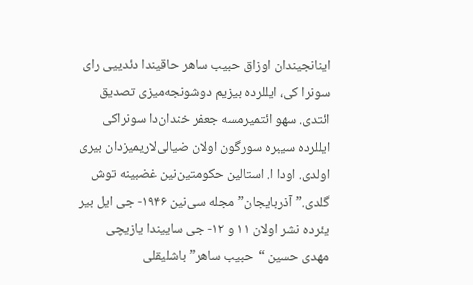اینانجیندان اوزاق حبیب ساهر حاقیندا دئدییی رای سونرا کی، ایللرده بیزیم دوشونجه‌میزی تصدیق ائتدی. سهو ائتمیرمسه جعفر خندان‌دا سونراکی ایللرده سیبره سورگون اولان ضیالی‌لاریمیزدان بیری اولدی. اودا ا. استالین حکومتین‌نین غضبینه توش گلدی.”آذربایجان”مجله سی‌نین ۱۹۴۶- جی ایل بیر یئرده نشر اولان ۱۱ و ۱۲- جی ساییندا یازیچی مهدی حسین “حبیب ساهر” باشلیقلی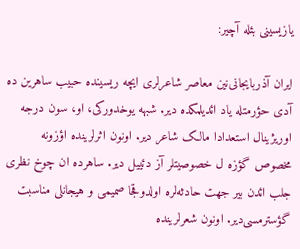یازیسینی بئله آچیر:

ایران آذربایجانی‌نین معاصر شاعرلری ایچه ریسینده حبیب ساهرین ده آدی حؤرمتله یاد ائدیلمکده دیر. شبهه یوخدورکی، او، سون درجه اوریژینال استعدادا مالک شاعر دیر. اونون اثرلرینده اؤزونه مخصوص گؤزه ل خصوصیتلر آز دئییل دیر. ساهرده ان چوخ نظری جلب ائدن بیر جهت حادثه‌لره اولدوقجا صمیمی و هیجانلی مناسبت گؤسترمسی‌دیر. اونون شعرلرینده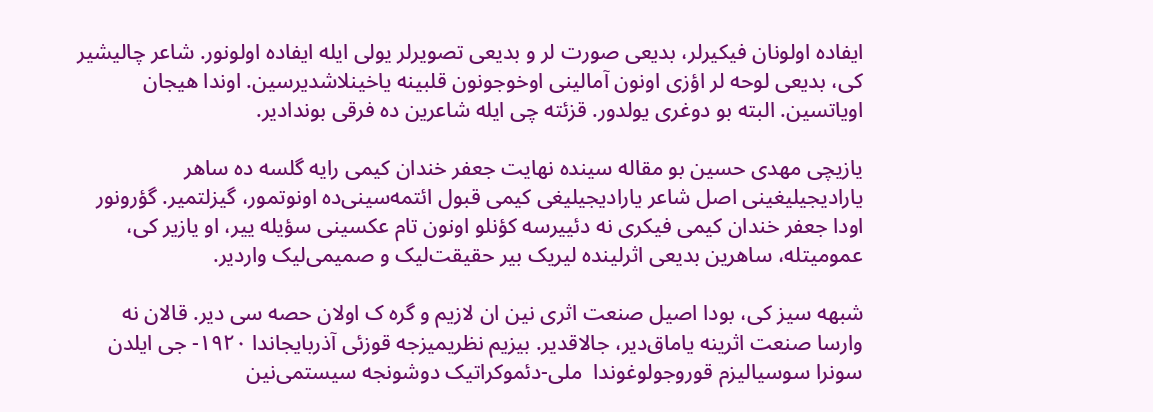ایفاده اولونان فیکیرلر، بدیعی صورت لر و بدیعی تصویرلر یولی ایله ایفاده اولونور. شاعر چالیشیر کی، بدیعی لوحه لر اؤزی اونون آمالینی اوخوجونون قلبینه یاخینلاشدیرسین. اوندا هیجان اویاتسین. البته بو دوغری یولدور. قزئته چی ایله شاعرین ده فرقی بوندادیر.

یازیچی مهدی حسین بو مقاله سینده نهایت جعفر خندان کیمی رایه گلسه ده ساهر یارادیجیلیغینی اصل شاعر یارادیجیلیغی کیمی قبول ائتمه‌سینی‌ده اونوتمور، گیزلتمیر. گؤرونور اودا جعفر خندان کیمی فیکری نه دئییرسه کؤنلو اونون تام عکسینی سؤیله ییر، او یازیر کی، عمومیتله، ساهرین بدیعی اثرلینده لیریک بیر حقیقت‌لیک و صمیمی‌لیک واردیر.

شبهه سیز کی، بودا اصیل صنعت اثری نین ان لازیم و گره ک اولان حصه سی دیر. قالان نه وارسا صنعت اثرینه یاماق‌دیر، جالاقدیر. بیزیم نظریمیزجه قوزئی آذربایجاندا ۱۹۲۰- جی ایلدن سونرا سوسیالیزم قوروجولوغوندا  ملی-دئموکراتیک دوشونجه سیستمی‌نین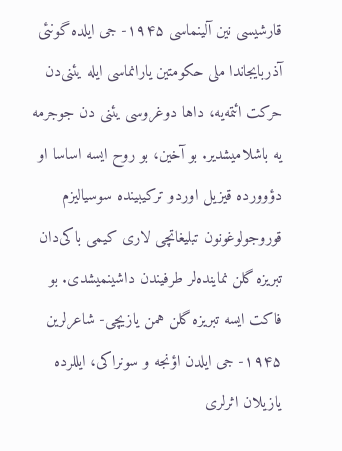قارشیسی نین آلینماسی ۱۹۴۵- جی ایلده گونئی آذربایجاندا ملی حکومتین یارانماسی ایله یئنی‌دن حرکت ائتمه‌یه، داها دوغروسی یئنی دن جوجرمه یه باشلامیشدیر. بو آخین، بو روح ایسه اساسا او دؤوورده قیزیل اوردو ترکیبینده سوسیالیزم قوروجولوغونون تبلیغاتچی لاری کیمی باکی‌دان تبریزه گلن نماینده‌لر طرفیندن داشینمیشدی. بو فاکت ایسه تبریزه گلن همن یازیچی- شاعرلرین ۱۹۴۵- جی ایلدن اؤنجه و سونراکی، ایللرده یازیلان اثرلری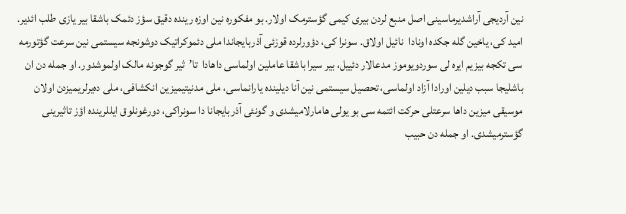نین آردیجی آراشدیرماسینی اصل منبع لردن بیری کیمی گؤسترمک اولار. بو مفکوره نین اوزه رینده دقیق سؤز دئمک باشقا بیر یازی طلب ائدیر. امید کی، یاخین گله جکده اونادا  نائیل اولاق. سونرا کی، دؤورلرده قوزئی آذربایجاندا ملی دئموکراتیک دوشونجه سیستمی نین سرعت گؤتورمه سی تکجه بیزیم ایره لی سوردویوموز مدعالار دئییل، بیر سیرا باشقا عاملین اولماسی داهادا  تا’ثیر گوجونه مالک اولموشدور. او جمله دن ان باشلیجا سبب دیلین اورادا آزاد اولماسی، تحصیل سیستمی نین آنا دیلینده یارانماسی، ملی مدنیتیمیزین انکشافی، ملی ده‌یرلریمیزدن اولان موسیقی میزین داها سرعتلی حرکت ائتمه سی بو یولی هامارلامیشدی و گونئی آذربایجانا دا سونراکی، دورغونلوق ایللرینده اؤز تاثیرینی گؤسترمیشدی. او جمله دن حبیب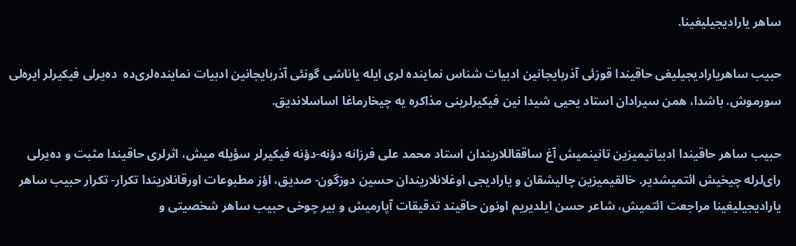ساهر یارادیجیلیغینا.

حبیب ساهریارادیجیلیغی حاقیندا قوزئی آذربایجانین ادبیات شناس نماینده لری ایله یاناشی گونئی آذربایجانین ادبیات نماینده‌لری‌ده  ده‌یرلی فیکیرلر ایره‌لی سورموش. باشدا، همن سیرادان استاد یحیی شیدا نین فیکیرلرینی مذاکره یه چیخارماغا اساسلاندیق.

حبیب ساهر حاقیندا ادبیاتیمیزین تانینمیش آغ ساققاللاریندان استاد محمد علی فرزانه دؤنه-دؤنه فیکیرلر سؤیله میش، اثرلری حاقیندا مثبت و ده‌یرلی رای‌لرله چیخیش ائتمیشدیر. خالقیمیزین چالیشقان و یارادیجی اوغلانلاریندان حسین دوزگون- صدیق، اؤز مطبوعات اورقانلاریندا تکرار- تکرار حبیب ساهر یارادیجیلیغینا مراجعت ائتمیش، شاعر حسن ایلدیریم اونون حاقیند تدقیقات آپارمیش و بیر چوخی حبیب ساهر شخصیتی و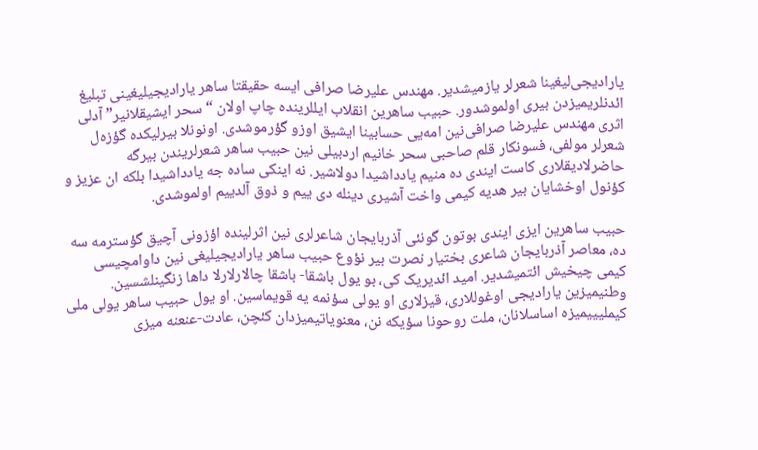یارادیجی‌لیغینا شعرلر یازمیشدیر. مهندس علیرضا صرافی ایسه حقیقتا ساهر یارادیجیلیغینی تبلیغ ائدنلریمیزدن بیری اولموشدور. حبیب ساهرین انقلاب ایللرینده چاپ اولان “ سحر ایشیقلانیر” آدلی اثری مهندس علیرضا صرافی‌نین امه‌یی حسابینا ایشیق اوزو گؤرموشدی. اونونلا بیرلیکده گؤزه‌ل شعرلر مولفی، فسونکار قلم صاحبی سحر خانیم اردبیلی نین حبیب ساهر شعرلریندن بیرگه حاضرلادیقلاری کاست ایندی ده منیم یادداشیدا دولاشیر. نه اینکی ساده جه یادداشیدا بلکه ان عزیز و کؤنول اوخشایان بیر هدیه کیمی واخت آشیری دینله دی ییم و ذوق آلدییم اولموشدی.

حبیب ساهرین ایزی ایندی بوتون گونئی آذربایجان شاعرلری نین اثرلینده اؤزونی آچیق گؤسترمه سه ده، معاصر آذربایجان شاعری بختیار نصرت بیر نؤوع حبیب ساهر یارادیجیلیغی نین داوامچیسی کیمی چیخیش ائتمیشدیر. امید ائدیریک کی، بو یول باشقا- باشقا چالارلارلا داها زنگینلشسین. وطنیمیزین یارادیجی اوغوللاری، قیزلاری او یولی سؤنمه یه قویماسین. او یول حبیب ساهر یولی ملی کیملیییمیزه اساسلانان، ملت روحونا سؤیکه نن، معنویاتیمیزدان کئچن، عادت-عنعنه میزی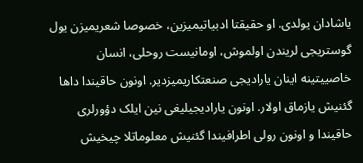یاشادان یولدی. او حقیقتا ادبیاتیمیزین، خصوصا شعریمیزن یول گوستریجی لریندن اولموش، اومانیست روحلی، انسان خاصییتینه اینان یارادیجی صنعتکاریمیزدیر. اونون حاقیندا داها گئنیش یازماق اولار. اونون یارادیجیلیغی نین ایلک دؤورلری حاقیندا و اونون رولی اطرافیندا گئنیش معلوماتلا چیخیش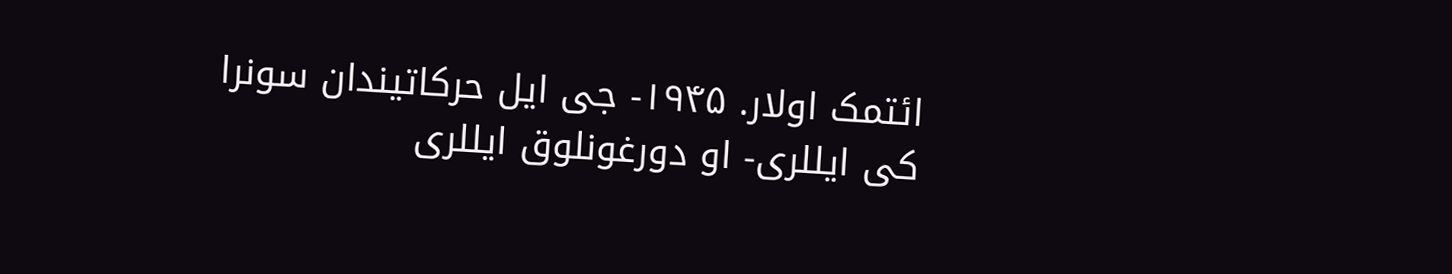ائتمک اولار. ۱۹۴۵- جی ایل حرکاتیندان سونرا کی ایللری- او دورغونلوق ایللری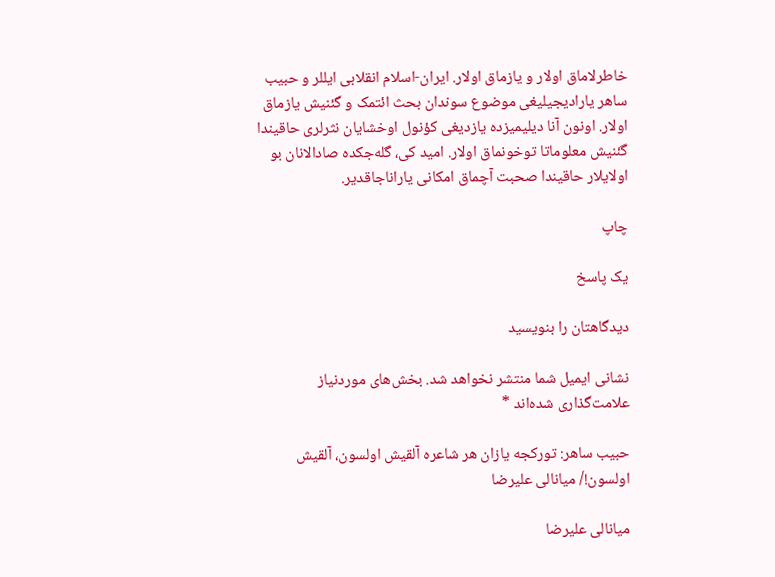خاطرلاماق اولار و یازماق اولار. ایران-اسلام انقلابی ایللر و حبیب ساهر یارادیجیلیغی موضوع سوندان بحث ائتمک و گئنیش یازماق اولار. اونون آنا دیلیمیزده یازدیغی کؤنول اوخشایان نثرلری حاقیندا گئنیش معلوماتا توخونماق اولار. امید کی، گله‌جکده صادالانان بو اولایلار حاقیندا صحبت آچماق امکانی یاراناجاقدیر.

چاپ

یک پاسخ

دیدگاهتان را بنویسید

نشانی ایمیل شما منتشر نخواهد شد. بخش‌های موردنیاز علامت‌گذاری شده‌اند *

حبیب ساهر: تورکجه یازان هر شاعره آلقیش اولسون، آلقیش اولسون!/ میانالی علیرضا

میانالی علیرضا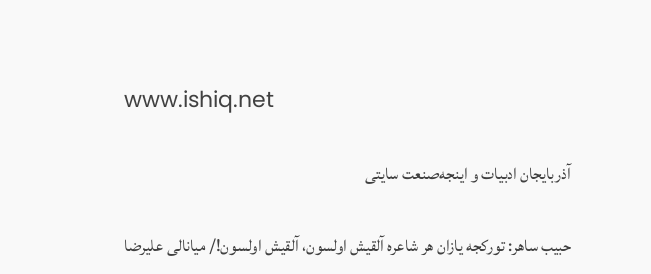www.ishiq.net

آذربایجان ادبیات و اینجه‌صنعت سایتی

حبیب ساهر: تورکجه یازان هر شاعره آلقیش اولسون، آلقیش اولسون!/ میانالی علیرضا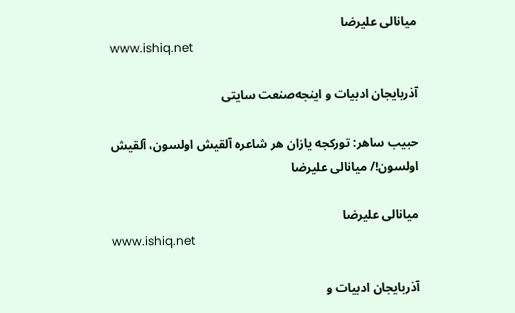میانالی علیرضا
www.ishiq.net

آذربایجان ادبیات و اینجه‌صنعت سایتی

حبیب ساهر: تورکجه یازان هر شاعره آلقیش اولسون، آلقیش اولسون!/ میانالی علیرضا

میانالی علیرضا
www.ishiq.net

آذربایجان ادبیات و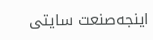اینجه‌صنعت سایتی